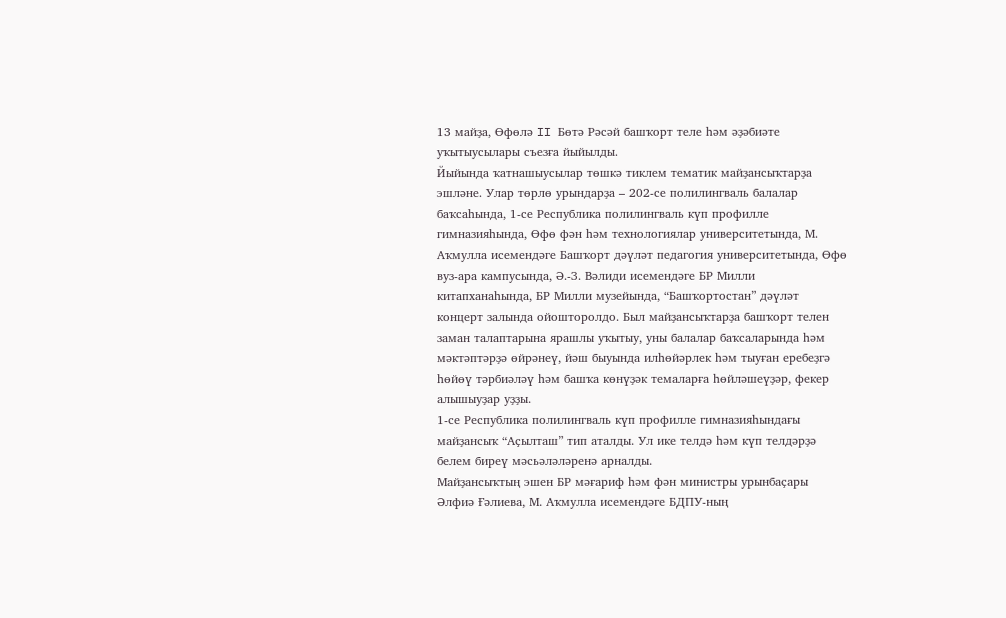13 майҙа, Өфөлә II Бөтә Рәсәй башҡорт теле һәм әҙәбиәте уҡытыусылары съезға йыйылды.
Йыйында ҡатнашыусылар төшкә тиклем тематик майҙансыҡтарҙа эшләне. Улар төрлө урындарҙа – 202-се полилингваль балалар баҡсаһында, 1-се Республика полилингваль күп профилле гимназияһында, Өфө фән һәм технологиялар университетында, М. Аҡмулла исемендәге Башҡорт дәүләт педагогия университетында, Өфө вуз-ара кампусында, Ә.-З. Вәлиди исемендәге БР Милли китапханаһында, БР Милли музейында, “Башҡортостан” дәүләт концерт залында ойошторолдо. Был майҙансыҡтарҙа башҡорт телен заман талаптарына ярашлы уҡытыу, уны балалар баҡсаларында һәм мәктәптәрҙә өйрәнеү, йәш быуында илһөйәрлек һәм тыуған еребеҙгә һөйөү тәрбиәләү һәм башҡа көнүҙәк темаларға һөйләшеүҙәр, фекер алышыуҙар уҙҙы.
1-се Республика полилингваль күп профилле гимназияһындағы майҙансыҡ “Аҫылташ” тип аталды. Ул ике телдә һәм күп телдәрҙә белем биреү мәсьәләләренә арналды.
Майҙансыҡтың эшен БР мәғариф һәм фән министры урынбаҫары Әлфиә Ғәлиева, М. Аҡмулла исемендәге БДПУ-ның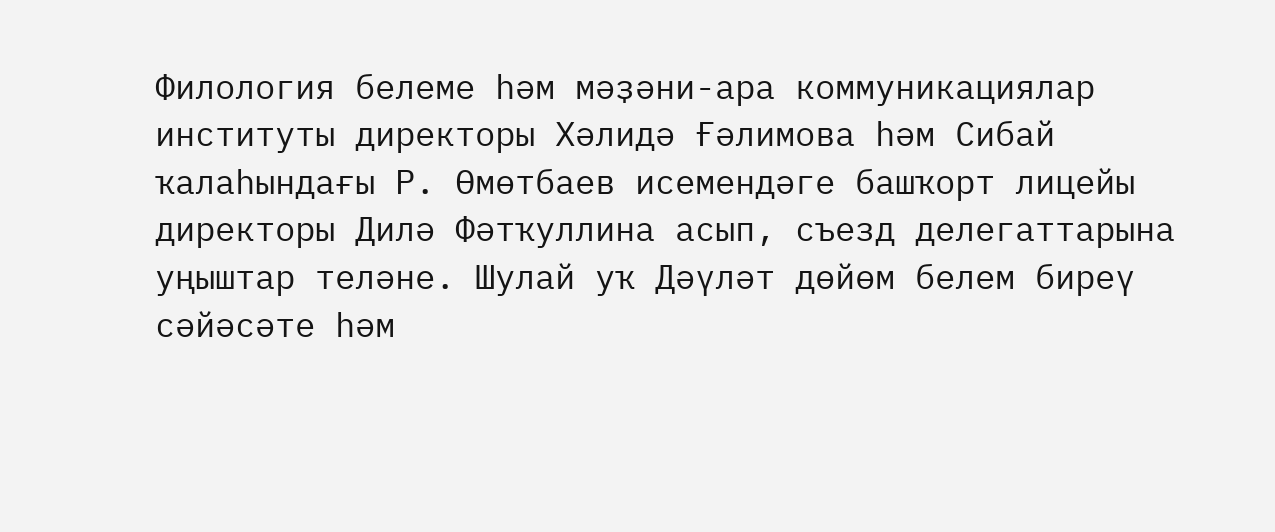Филология белеме һәм мәҙәни-ара коммуникациялар институты директоры Хәлидә Ғәлимова һәм Сибай ҡалаһындағы Р. Өмөтбаев исемендәге башҡорт лицейы директоры Дилә Фәтҡуллина асып, съезд делегаттарына уңыштар теләне. Шулай уҡ Дәүләт дөйөм белем биреү сәйәсәте һәм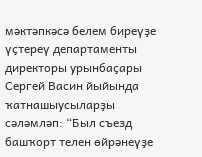мәктәпкәсә белем биреүҙе үҫтереү департаменты директоры урынбаҫары Сергей Васин йыйында ҡатнашыусыларҙы сәләмләп: “Был съезд башҡорт телен өйрәнеүҙе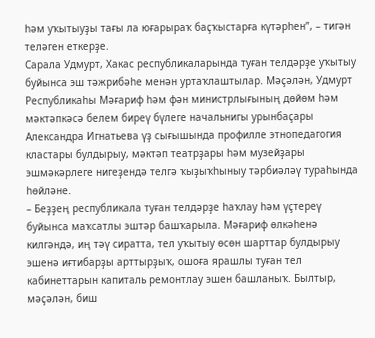һәм уҡытыуҙы тағы ла юғарыраҡ баҫҡыстарға күтәрһен”, – тигән теләген еткерҙе.
Сарала Удмурт, Хакас республикаларында туған телдәрҙе уҡытыу буйынса эш тәжрибәһе менән уртаҡлаштылар. Мәҫәлән, Удмурт Республикаһы Мәғариф һәм фән министрлығының дөйөм һәм мәктәпкәсә белем биреү бүлеге начальнигы урынбаҫары Александра Игнатьева үҙ сығышында профилле этнопедагогия кластары булдырыу, мәктәп театрҙары һәм музейҙары эшмәкәрлеге нигеҙендә телгә ҡыҙыҡһыныу тәрбиәләү тураһында һөйләне.
– Беҙҙең республикала туған телдәрҙе һаҡлау һәм үҫтереү буйынса маҡсатлы эштәр башҡарыла. Мәғариф өлкәһенә килгәндә, иң тәү сиратта, тел уҡытыу өсөн шарттар булдырыу эшенә иғтибарҙы арттырҙыҡ, ошоға ярашлы туған тел кабинеттарын капиталь ремонтлау эшен башланыҡ. Былтыр, мәҫәлән, биш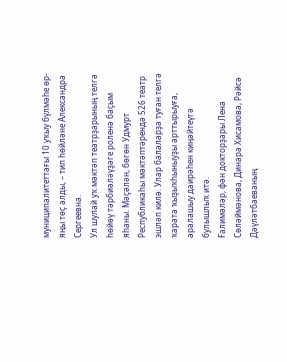муниципалитеттағы 10 уҡыу бүлмәһе өр-яңы төҫ алды, – тип һөйләне Александра Сергеевна.
Ул шулай уҡ мәктәп театрҙарының телгә һөйөү тәрбиәләүҙәге роленә баҫым яһаны. Мәҫәлән, бөгөн Удмурт Республикаһы мәктәптәрендә 526 театр эшләп килә. Улар балаларҙа туған телгә ҡарата ҡыҙыҡһыныуҙы арттырыуға, аралашыу даирәһен киңәйтеүгә булышлыҡ итә.
Ғалимәләр, фән докторҙары Лена Сөләймәнова, Динара Хисамова, Рәйсә Дәүләтбаеваның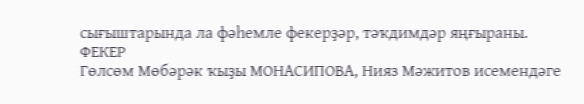сығыштарында ла фәһемле фекерҙәр, тәҡдимдәр яңғыраны.
ФЕКЕР
Гөлсөм Мөбәрәк ҡыҙы МОНАСИПОВА, Нияз Мәжитов исемендәге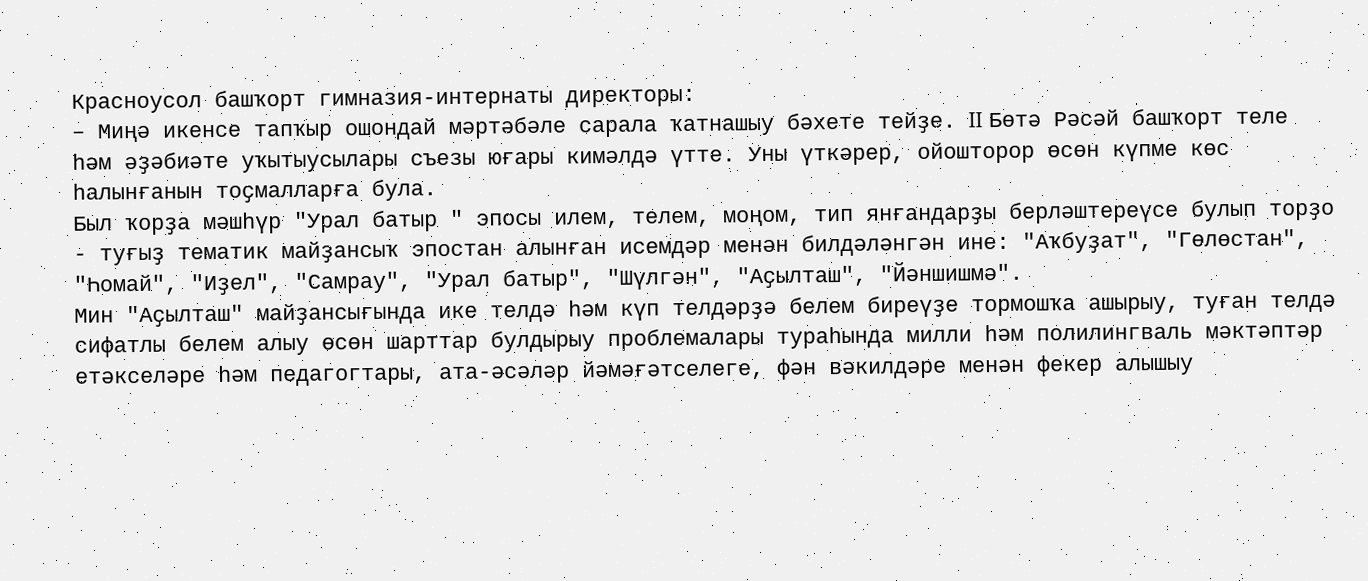Красноусол башҡорт гимназия-интернаты директоры:
– Миңә икенсе тапҡыр ошондай мәртәбәле сарала ҡатнашыу бәхете тейҙе. II Бөтә Рәсәй башҡорт теле һәм әҙәбиәте уҡытыусылары съезы юғары кимәлдә үтте. Уны үткәрер, ойошторор өсөн күпме көс һалынғанын тоҫмалларға була.
Был ҡорҙа мәшһүр "Урал батыр " эпосы илем, телем, моңом, тип янғандарҙы берләштереүсе булып торҙо - туғыҙ тематик майҙансыҡ эпостан алынған исемдәр менән билдәләнгән ине: "Аҡбуҙат", "Гөлөстан", "Һомай", "Иҙел", "Самрау", "Урал батыр", "Шүлгән", "Аҫылташ", "Йәншишмә".
Мин "Аҫылташ" майҙансығында ике телдә һәм күп телдәрҙә белем биреүҙе тормошҡа ашырыу, туған телдә сифатлы белем алыу өсөн шарттар булдырыу проблемалары тураһында милли һәм полилингваль мәктәптәр етәкселәре һәм педагогтары, ата-әсәләр йәмәғәтселеге, фән вәкилдәре менән фекер алышыу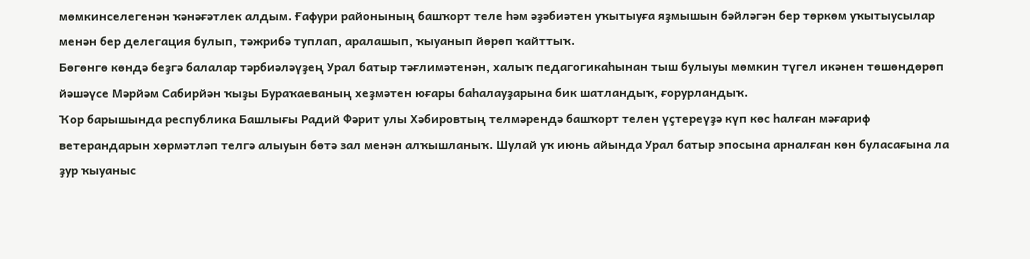мөмкинселегенән ҡәнәғәтлек алдым. Ғафури районының башҡорт теле һәм әҙәбиәтен уҡытыуға яҙмышын бәйләгән бер төркөм уҡытыусылар менән бер делегация булып, тәжрибә туплап, аралашып, ҡыуанып йөрөп ҡайттыҡ.
Бөгөнгө көндә беҙгә балалар тәрбиәләүҙең Урал батыр тәғлимәтенән, халыҡ педагогикаһынан тыш булыуы мөмкин түгел икәнен төшөндөрөп йәшәүсе Мәрйәм Сабирйән ҡыҙы Бураҡаеваның хеҙмәтен юғары баһалауҙарына бик шатландыҡ, ғорурландыҡ.
Ҡор барышында республика Башлығы Радий Фәрит улы Хәбировтың телмәрендә башҡорт телен үҫтереүҙә күп көс һалған мәғариф ветерандарын хөрмәтләп телгә алыуын бөтә зал менән алҡышланыҡ. Шулай уҡ июнь айында Урал батыр эпосына арналған көн буласағына ла ҙур ҡыуаныс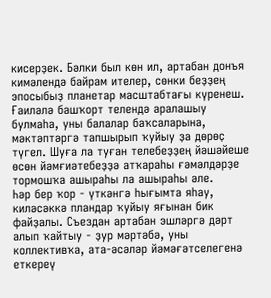кисерҙек. Бәлки был көн ил, артабан донъя кимәлендә байрам ителер, сөнки беҙҙең эпосыбыҙ планетар масштабтағы күренеш. Ғаиләлә башҡорт телендә аралашыу булмаһа, уны балалар баҡсаларына, мәктәптәргә тапшырып ҡуйыу ҙа дөрөҫ түгел. Шуға ла туған телебеҙҙең йәшәйеше өсөн йәмғиәтебеҙҙә атҡараһы ғәмәлдәрҙе тормошҡа ашыраһы ла ашыраһы әле.
Һәр бер ҡор - үткәнгә һығымта яһау, киләсәккә пландар ҡуйыу яғынан бик файҙалы. Съездан артабан эшләргә дәрт алып ҡайтыу - ҙур мәртәбә, уны коллективҡа, ата-әсәләр йәмәғәтселегенә еткереү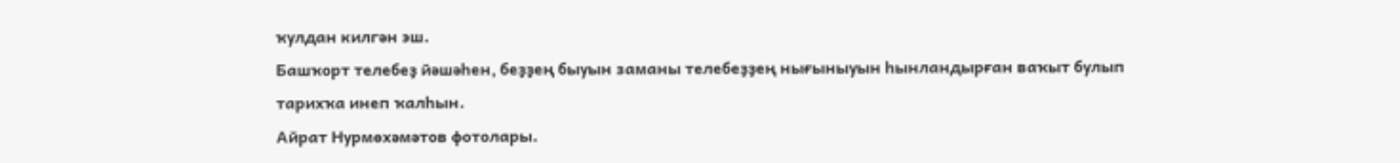ҡулдан килгән эш.
Башҡорт телебеҙ йәшәһен, беҙҙең быуын заманы телебеҙҙең нығыныуын һынландырған ваҡыт булып тарихҡа инеп ҡалһын.
Айрат Нурмөхәмәтов фотолары.